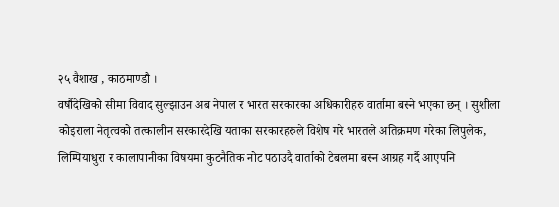२५ वैशाख , काठमाण्डौ ।
वर्षौदेखिको सीमा विवाद सुल्झाउन अब नेपाल र भारत सरकारका अधिकारीहरु वार्तामा बस्ने भएका छन् । सुशीला कोइराला नेतृत्वको तत्कालीन सरकारदेखि यताका सरकारहरुले विशेष गरे भारतले अतिक्रमण गरेका लिपुलेक, लिम्पियाधुरा र कालापानीका विषयमा कुटनैतिक नोट पठाउदै वार्ताको टेबलमा बस्न आग्रह गर्दै आएपनि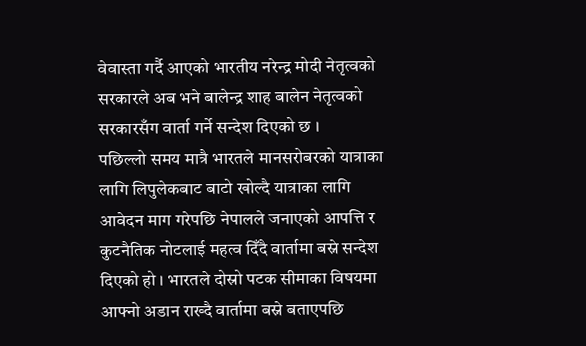वेवास्ता गर्दै आएको भारतीय नरेन्द्र मोदी नेतृत्वको सरकारले अब भने बालेन्द्र शाह बालेन नेतृत्वको सरकारसँग वार्ता गर्ने सन्देश दिएको छ ।
पछिल्लो समय मात्रै भारतले मानसरोबरको यात्राका लागि लिपुलेकबाट बाटो खोल्दै यात्राका लागि आवेदन माग गरेपछि नेपालले जनाएको आपत्ति र कुटनैतिक नोटलाई महत्व दिँदै वार्तामा बस्ने सन्देश दिएको हो । भारतले दोस्रो पटक सीमाका विषयमा आफ्नो अडान राख्दै वार्तामा बस्ने बताएपछि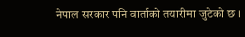नेपाल सरकार पनि वार्ताको तयारीमा जुटेको छ ।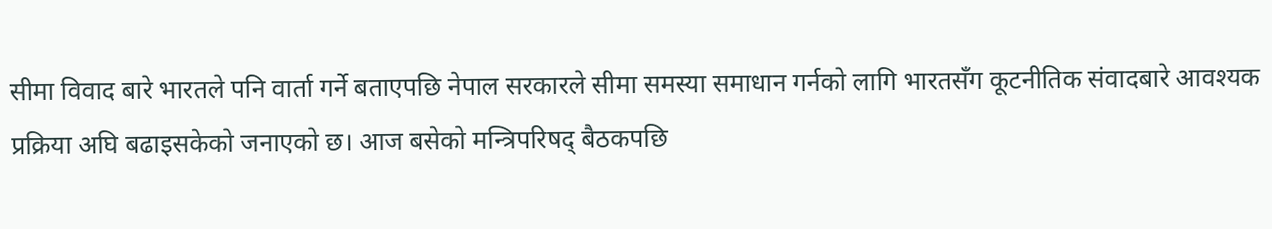सीमा विवाद बारे भारतले पनि वार्ता गर्ने बताएपछि नेपाल सरकारले सीमा समस्या समाधान गर्नको लागि भारतसँग कूटनीतिक संवादबारे आवश्यक प्रक्रिया अघि बढाइसकेको जनाएको छ। आज बसेको मन्त्रिपरिषद् बैठकपछि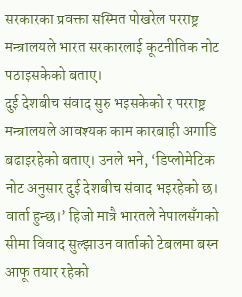सरकारका प्रवक्ता सस्मित पोखरेल परराष्ट्र मन्त्रालयले भारत सरकारलाई कूटनीतिक नोट पठाइसकेको बताए।
दुई देशबीच संवाद सुरु भइसकेको र परराष्ट्र मन्त्रालयले आवश्यक काम कारबाही अगाडि बढाइरहेको बताए। उनले भने, ‘डिप्लोमेटिक नोट अनुसार दुई देशबीच संवाद भइरहेको छ। वार्ता हुन्छ।’ हिजो मात्रै भारतले नेपालसँगको सीमा विवाद सुल्झाउन वार्ताको टेबलमा बस्न आफू तयार रहेको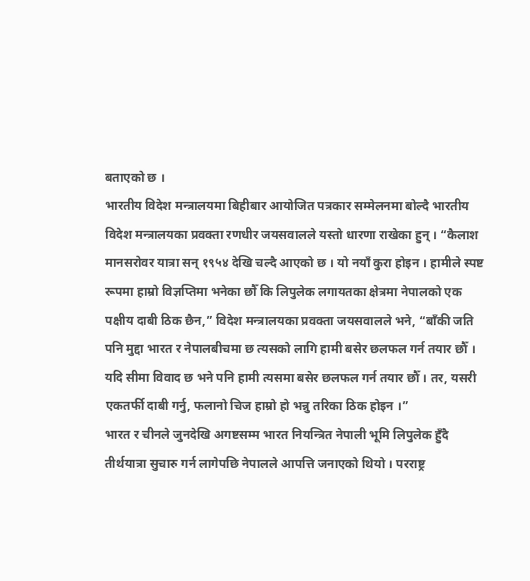बताएको छ ।
भारतीय विदेश मन्त्रालयमा बिहीबार आयोजित पत्रकार सम्मेलनमा बोल्दै भारतीय विदेश मन्त्रालयका प्रवक्ता रणधीर जयसवालले यस्तो धारणा राखेका हुन् । “कैलाश मानसरोवर यात्रा सन् १९५४ देखि चल्दै आएको छ । यो नयाँ कुरा होइन । हामीले स्पष्ट रूपमा हाम्रो विज्ञप्तिमा भनेका छौँ कि लिपुलेक लगायतका क्षेत्रमा नेपालको एक पक्षीय दाबी ठिक छैन,” विदेश मन्त्रालयका प्रवक्ता जयसवालले भने, “बाँकी जति पनि मुद्दा भारत र नेपालबीचमा छ त्यसको लागि हामी बसेर छलफल गर्न तयार छौँ । यदि सीमा विवाद छ भने पनि हामी त्यसमा बसेर छलफल गर्न तयार छौँ । तर, यसरी एकतर्फी दाबी गर्नु, फलानो चिज हाम्रो हो भन्नु तरिका ठिक होइन ।”
भारत र चीनले जुनदेखि अगष्टसम्म भारत नियन्त्रित नेपाली भूमि लिपुलेक हुँदै तीर्थयात्रा सुचारु गर्न लागेपछि नेपालले आपत्ति जनाएको थियो । परराष्ट्र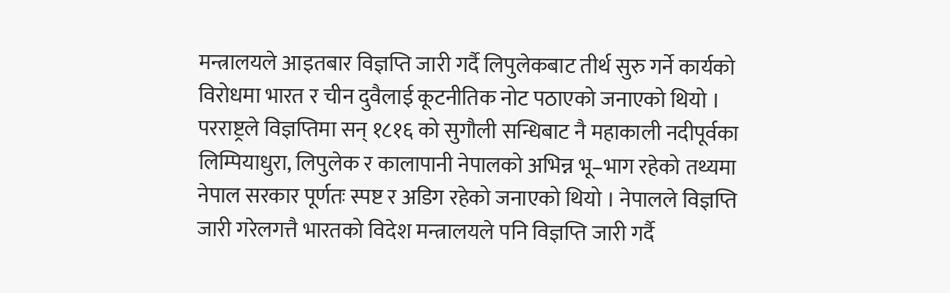मन्त्रालयले आइतबार विज्ञप्ति जारी गर्दै लिपुलेकबाट तीर्थ सुरु गर्ने कार्यको विरोधमा भारत र चीन दुवैलाई कूटनीतिक नोट पठाएको जनाएको थियो ।
परराष्ट्रले विज्ञप्तिमा सन् १८१६ को सुगौली सन्धिबाट नै महाकाली नदीपूर्वका लिम्पियाधुरा, लिपुलेक र कालापानी नेपालको अभिन्न भू–भाग रहेको तथ्यमा नेपाल सरकार पूर्णतः स्पष्ट र अडिग रहेको जनाएको थियो । नेपालले विज्ञप्ति जारी गरेलगत्तै भारतको विदेश मन्त्रालयले पनि विज्ञप्ति जारी गर्दै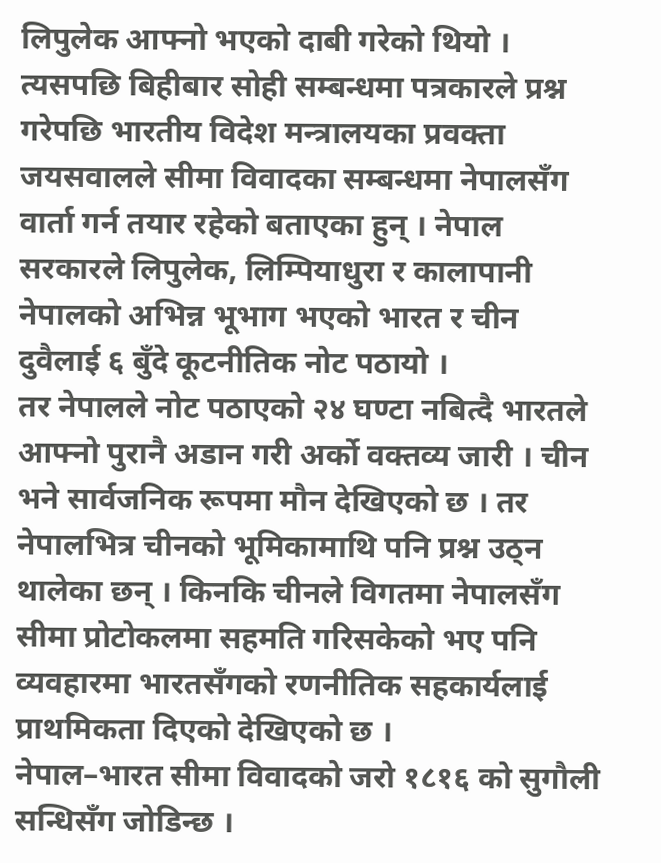लिपुलेक आफ्नो भएको दाबी गरेको थियो ।
त्यसपछि बिहीबार सोही सम्बन्धमा पत्रकारले प्रश्न गरेपछि भारतीय विदेश मन्त्रालयका प्रवक्ता जयसवालले सीमा विवादका सम्बन्धमा नेपालसँग वार्ता गर्न तयार रहेको बताएका हुन् । नेपाल सरकारले लिपुलेक, लिम्पियाधुरा र कालापानी नेपालको अभिन्न भूभाग भएको भारत र चीन दुवैलाई ६ बुँदे कूटनीतिक नोट पठायो ।
तर नेपालले नोट पठाएको २४ घण्टा नबित्दै भारतले आफ्नो पुरानै अडान गरी अर्को वक्तव्य जारी । चीन भने सार्वजनिक रूपमा मौन देखिएको छ । तर नेपालभित्र चीनको भूमिकामाथि पनि प्रश्न उठ्न थालेका छन् । किनकि चीनले विगतमा नेपालसँग सीमा प्रोटोकलमा सहमति गरिसकेको भए पनि व्यवहारमा भारतसँगको रणनीतिक सहकार्यलाई प्राथमिकता दिएको देखिएको छ ।
नेपाल–भारत सीमा विवादको जरो १८१६ को सुगौली सन्धिसँग जोडिन्छ ।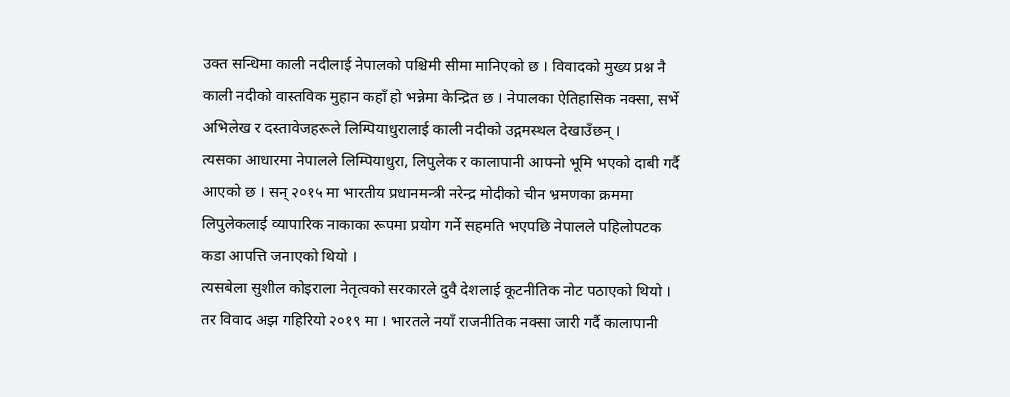उक्त सन्धिमा काली नदीलाई नेपालको पश्चिमी सीमा मानिएको छ । विवादको मुख्य प्रश्न नै काली नदीको वास्तविक मुहान कहाँ हो भन्नेमा केन्द्रित छ । नेपालका ऐतिहासिक नक्सा, सर्भे अभिलेख र दस्तावेजहरूले लिम्पियाधुरालाई काली नदीको उद्गमस्थल देखाउँछन् ।
त्यसका आधारमा नेपालले लिम्पियाधुरा, लिपुलेक र कालापानी आफ्नो भूमि भएको दाबी गर्दै आएको छ । सन् २०१५ मा भारतीय प्रधानमन्त्री नरेन्द्र मोदीको चीन भ्रमणका क्रममा लिपुलेकलाई व्यापारिक नाकाका रूपमा प्रयोग गर्ने सहमति भएपछि नेपालले पहिलोपटक कडा आपत्ति जनाएको थियो ।
त्यसबेला सुशील कोइराला नेतृत्वको सरकारले दुवै देशलाई कूटनीतिक नोट पठाएको थियो । तर विवाद अझ गहिरियो २०१९ मा । भारतले नयाँ राजनीतिक नक्सा जारी गर्दै कालापानी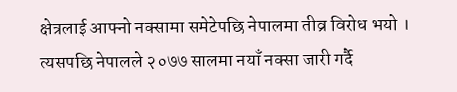क्षेत्रलाई आफ्नो नक्सामा समेटेपछि नेपालमा तीव्र विरोध भयो । त्यसपछि नेपालले २०७७ सालमा नयाँ नक्सा जारी गर्दै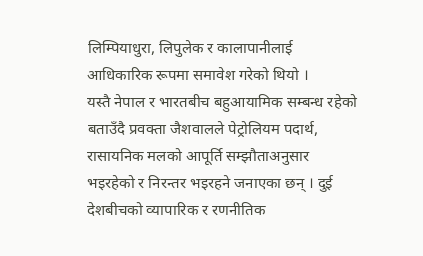लिम्पियाधुरा, लिपुलेक र कालापानीलाई आधिकारिक रूपमा समावेश गरेको थियो ।
यस्तै नेपाल र भारतबीच बहुआयामिक सम्बन्ध रहेको बताउँदै प्रवक्ता जैशवालले पेट्रोलियम पदार्थ, रासायनिक मलको आपूर्ति सम्झौताअनुसार भइरहेको र निरन्तर भइरहने जनाएका छन् । दुई देशबीचको व्यापारिक र रणनीतिक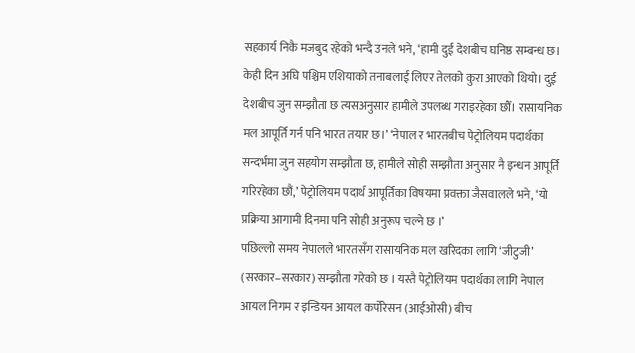सहकार्य निकै मजबुद रहेको भन्दै उनले भने, ‘हामी दुई देशबीच घनिष्ठ सम्बन्ध छ। केही दिन अघि पश्चिम एशियाको तनाबलाई लिएर तेलको कुरा आएको थियो। दुई देशबीच जुन सम्झौता छ त्यसअनुसार हामीले उपलब्ध गराइरहेका छौँ। रासायनिक मल आपूर्ति गर्न पनि भारत तयार छ।’ ‘नेपाल र भारतबीच पेट्रोलियम पदार्थका सन्दर्भमा जुन सहयोग सम्झौता छ, हामीले सोही सम्झौता अनुसार नै इन्धन आपूर्ति गरिरहेका छौं,’ पेट्रोलियम पदार्थ आपूर्तिका विषयमा प्रवक्ता जैसवालले भने, ‘यो प्रक्रिया आगामी दिनमा पनि सोही अनुरूप चल्ने छ ।’
पछिल्लो समय नेपालले भारतसँग रासायनिक मल खरिदका लागि ‘जीटुजी’ (सरकार–सरकार) सम्झौता गरेको छ । यस्तै पेट्रोलियम पदार्थका लागि नेपाल आयल निगम र इन्डियन आयल कर्पोरेसन (आईओसी) बीच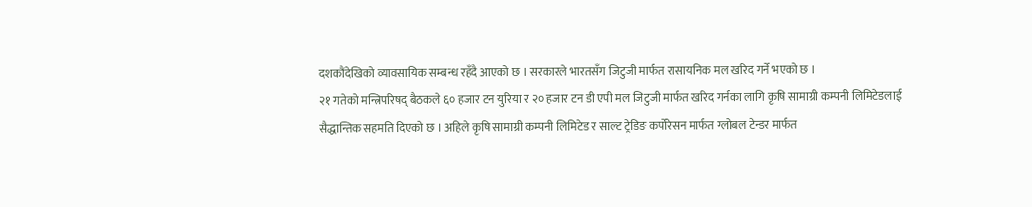दशकौंदेखिको व्यावसायिक सम्बन्ध रहँदै आएको छ । सरकारले भारतसँग जिटुजी मार्फत रासायनिक मल खरिद गर्ने भएको छ ।
२१ गतेको मन्त्रिपरिषद् बैठकले ६० हजार टन युरिया र २० हजार टन डी एपी मल जिटुजी मार्फत खरिद गर्नका लागि कृषि सामाग्री कम्पनी लिमिटेडलाई सैद्धान्तिक सहमति दिएको छ । अहिले कृषि सामाग्री कम्पनी लिमिटेड र साल्ट ट्रेडिङ कर्पोरेसन मार्फत ग्लोबल टेन्डर मार्फत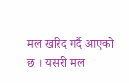मल खरिद गर्दै आएको छ । यसरी मल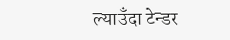ल्याउँदा टेन्डर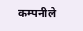कम्पनीले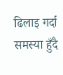ढिलाइ गर्दा समस्या हुँदै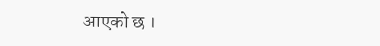आएको छ ।